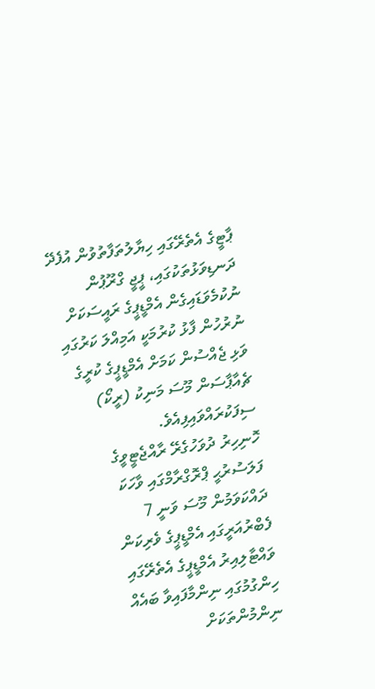ޕާޓީގެ އެތެރޭގައި ހިޔާލުތަފާތުވުން އުފެދޭ ދަނޑިވަޅުތަކުގައި، ޕީޖީ ގްރޫޕުން ނުކުމެވަޑައިގެން އެމްޑީޕީގެ ރައީސަކަށް ނުރުހުން ފާޅު ކުރުމަކީ އަމިއްލަ ކަރުގައި ވަޅި ޖެއްސުން ކަމަށް އެމްޑީޕީގެ ކުރީގެ ޗެއާޕާސަން މޫސަ މަނިކު (ރީކޯ) ސިފަކުރައްވައިފިއެވެ.
ހޮނިހިރު ދުވަހުގެރޭ ރާއްޖެޓީވީގެ ފަލަސުރުޙީ ޕްރޮގްރާމްގައި ވާހަކަ ދައްކަވަމުން މޫސަ ވަނީ 7 ފެބްރުއަރީގައި އެމްޑީޕީގެ ވެރިކަން ވައްޓާލިއިރު އެމްޑީޕީގެ އެތެރޭގައި ހިންގުމުގައި ނިންމާފައިވާ ބައެއް ނިންމުންތަކަށް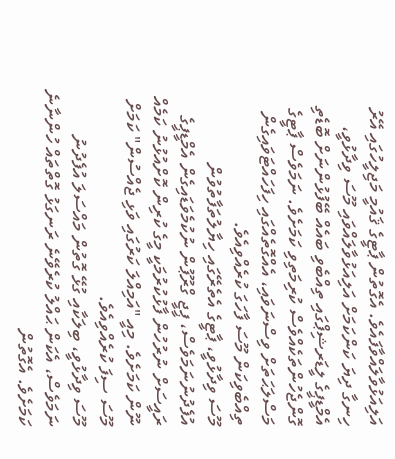އަލިއަޅުވާލައްވާފައެވެ. އެގޮތުން ޕާޓީގެ ޤައުމީ މަޖިލީހުގައި އޭރު ހިނގާ ދިޔަ ކަންކަމަށް އަލިއަޅުވާލައްވައި މޫސަ ވިދާޅުވީ، އެމްޑީޕީގެ ލީޑަރޝިޕްގައި ތިއްބެވި ބައެއް ބޭފުޅުންނަށް ބޮޑެތި ގޮންޖެހުންތަކެއްވެސް ކުރިމަތިވި ކަމަށެވެ. ނަމަވެސް ޕާޓީގެ މަސްލަޙަތަށް ވިސްނަވައި، އެއްގޮތެއްގައި ހިފަހައްޓަވައިގެން ތިއްބެވިކަން މޫސަ ފާހަގަ ކުރެއްވިއެވެ.
މޫސަ ވިދާޅުވީ، ޕާޓީގެ އެތެރޭގައި ހިޔާލުތަފާތުވުން އުފެދުނުނަމަވެސް، ޕީޖީ ގްރޫޕުން ނުކުމެވަޑައިގެން އެމްޑީޕީގެ ރައީސަށް ނުރުހުން ފާޅުކުރުމަކީ މީގެ ކުރިން ކޮށްއުޅުނު ކަމެއް ނޫން ކަމަށެވެ. މިއީ "އަމިއްލަ ކަރުގައި ވަޅި ޖެއްސުން" ކަމަށް މޫސަ ސިފަ ކުރެއްވިއެވެ.
މޫސަ ވިދާޅުވީ، ބިލަކާއި ގުޅޭ ގޮތުން މައްސަލަ އުފެދުނު ނަމަވެސް، އެކަން ޙައްލު ކުރެވޭނެ ރަނގަޅު ގޮތްތައް ހުންނާނެ ކަމަށެވެ. އެގޮތުން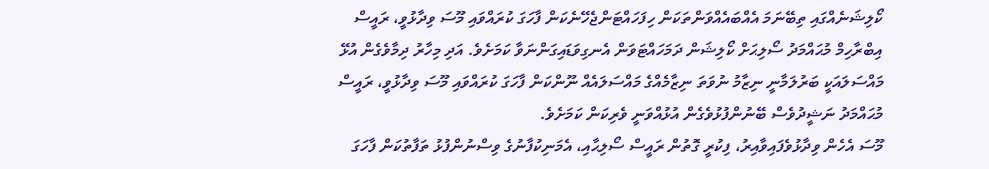ކޯލިޝަނެއްގައި ތިބޭނަމަ އެއްބައެއްވަންތަކަން ހިފަހައްޓަންޖެހޭނެކަން ފާހަގަ ކުރައްވައި މޫސަ ވިދާޅުވީ، ރައީސް އިބްރާހިމް މުޙައްމަދު ސޯލިޙަށް ކޯލިޝަން ދަމަހައްޓަވަން އެނގިވަޑައިގަންނަވާ ކަމަށެވެ. އަދި މިހާރު ދިމާވެގެން އުޅޭ މައްސަލައަކީ ބަރުލަމާނީ ނިޒާމު ނުވަތަ ނިޒާމެއްގެ މައްސަލައެއް ނޫންކަން ފާހަގަ ކުރައްވައި މޫސަ ވިދާޅުވީ، ރައީސް މުޙައްމަދު ނަޝީދުވެސް ބޭނުންފުޅުވެގެން އުޅުއްވަނީ ވެރިކަން ކަމަށެވެ.
މޫސަ އެހެން ވިދާޅުވެފައިވާއިރު، ފިކުރީ ގޮތުން ރައީސް ސޯލިޙާއި، އެމަނިކުފާނުގެ ވިސްނުންފުޅު ތަފާތުކަން ފާހަގަ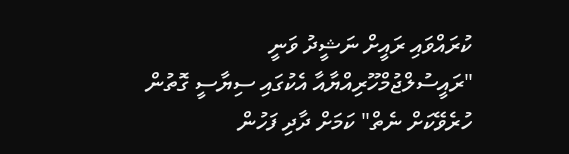ކުރައްވައި ރައީށް ނަޝީދު ވަނީ "ރައީސުލްޖުމްހޫރިއްޔާއާ އެކުގައި ސިޔާސީ ގޮތުން ހުރެވޭކަށް ނެތް" ކަމަށް ދާދި ފަހުން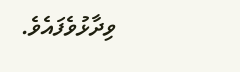ވިދާޅުވެފައެވެ.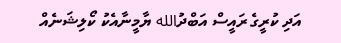އަދި ކުރީގެ ރައީސް އަބްދުالله ޔާމީނާއެކު ކޯލިޝަނެއް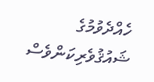ހެއްދެވުމުގެ ޝައުޤުވެރިކަންވެސް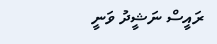ރައީސް ނަޝީދު ވަނީ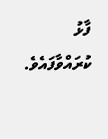ފާޅު ކުރައްވާފައެވެ.